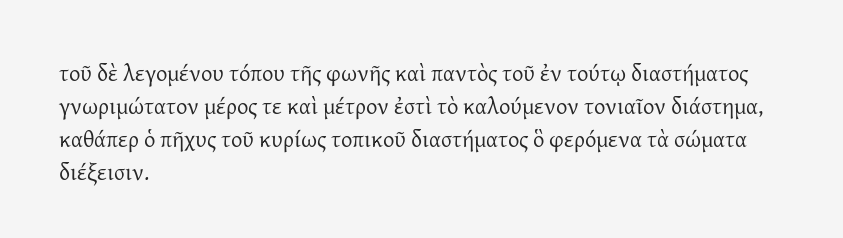τοῦ δὲ λεγομένου τόπου τῆς φωνῆς καὶ παντὸς τοῦ ἐν τούτῳ διαστήματος γνωριμώτατον μέρος τε καὶ μέτρον ἐστὶ τὸ καλούμενον τονιαῖον διάστημα, καθάπερ ὁ πῆχυς τοῦ κυρίως τοπικοῦ διαστήματος ὃ φερόμενα τὰ σώματα διέξεισιν.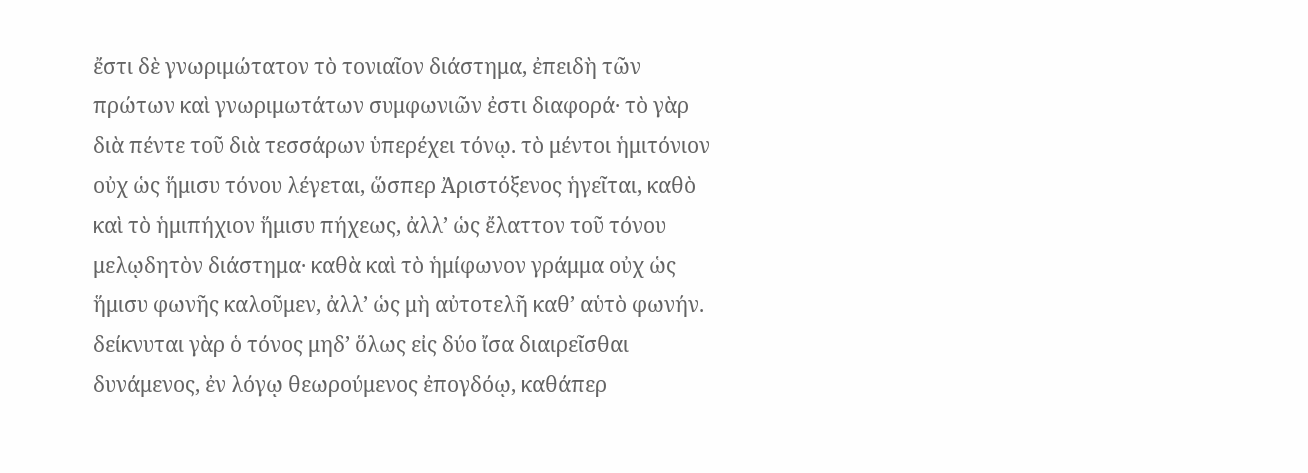ἔστι δὲ γνωριμώτατον τὸ τονιαῖον διάστημα, ἐπειδὴ τῶν πρώτων καὶ γνωριμωτάτων συμφωνιῶν ἐστι διαφορά· τὸ γὰρ διὰ πέντε τοῦ διὰ τεσσάρων ὑπερέχει τόνῳ. τὸ μέντοι ἡμιτόνιον οὐχ ὡς ἥμισυ τόνου λέγεται, ὥσπερ Ἀριστόξενος ἡγεῖται, καθὸ καὶ τὸ ἡμιπήχιον ἥμισυ πήχεως, ἀλλʼ ὡς ἔλαττον τοῦ τόνου μελῳδητὸν διάστημα· καθὰ καὶ τὸ ἡμίφωνον γράμμα οὐχ ὡς ἥμισυ φωνῆς καλοῦμεν, ἀλλʼ ὡς μὴ αὐτοτελῆ καθʼ αὑτὸ φωνήν. δείκνυται γὰρ ὁ τόνος μηδʼ ὅλως εἰς δύο ἴσα διαιρεῖσθαι δυνάμενος, ἐν λόγῳ θεωρούμενος ἐπογδόῳ, καθάπερ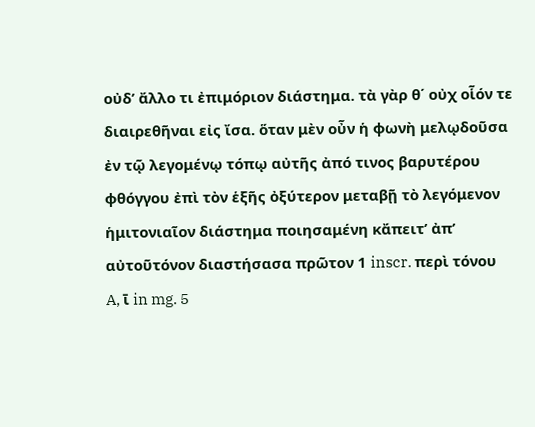οὐδʼ ἄλλο τι ἐπιμόριον διάστημα. τὰ γὰρ θ΄ οὐχ οἷόν τε διαιρεθῆναι εἰς ἴσα. ὅταν μὲν οὖν ἡ φωνὴ μελῳδοῦσα ἐν τῷ λεγομένῳ τόπῳ αὐτῆς ἀπό τινος βαρυτέρου φθόγγου ἐπὶ τὸν ἑξῆς ὀξύτερον μεταβῇ τὸ λεγόμενον ἡμιτονιαῖον διάστημα ποιησαμένη κἄπειτʼ ἀπʼ αὐτοῦτόνον διαστήσασα πρῶτον 1 inscr. περὶ τόνου A, ῑ in mg. 5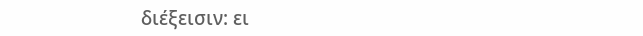διέξεισιν: ει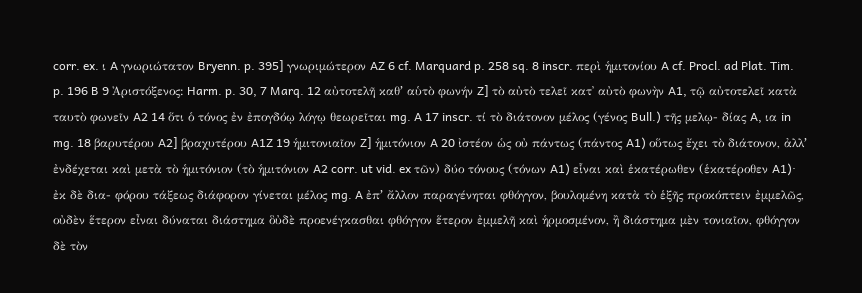corr. ex. ι A γνωριώτατον Bryenn. p. 395] γνωριμώτερον AZ 6 cf. Marquard p. 258 sq. 8 inscr. περὶ ἡμιτονίου A cf. Procl. ad Plat. Tim. p. 196 B 9 Ἀριστόξενος: Harm. p. 30, 7 Marq. 12 αὐτοτελῆ καθʼ αὑτὸ φωνήν Z] τὸ αὐτὸ τελεῖ κατ᾿ αὐτὸ φωνὴν A1, τῷ αὐτοτελεῖ κατὰ ταυτὸ φωνεῖν A2 14 ὅτι ὁ τόνος ἐν ἐπογδόῳ λόγῳ θεωρεῖται mg. A 17 inscr. τί τὸ διάτονον μέλος (γένος Bull.) τῆς μελῳ- δίας A, ια in mg. 18 βαρυτέρου A2] βραχυτέρου A1Z 19 ἡμιτονιαῖον Z] ἡμιτόνιον A 20 ἰστέον ὡς οὐ πάντως (πάντος A1) οὕτως ἔχει τὸ διάτονον, ἀλλʼ ἐνδέχεται καὶ μετὰ τὸ ἡμιτόνιον (τὸ ἡμιτόνιον A2 corr. ut vid. ex τῶν) δύο τόνους (τόνων A1) εἷναι καὶ ἑκατέρωθεν (ἑκατέροθεν A1)· ἐκ δὲ δια- φόρου τάξεως διάφορον γίνεται μέλος mg. A ἐπʼ ἄλλον παραγένηται φθόγγον, βουλομένη κατὰ τὸ ἑξῆς προκόπτειν ἐμμελῶς, οὐδὲν ἕτερον εἶναι δύναται διάστημα ὃὐδὲ προενέγκασθαι φθόγγον ἕτερον ἐμμελῆ καὶ ἡρμοσμένον, ἢ διάστημα μὲν τονιαῖον, φθόγγον δὲ τὸν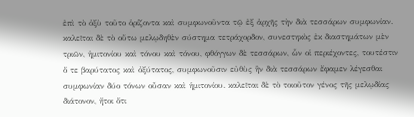ἐπὶ τὸ ὀξὺ τοῦτο ὁρίζοντα καὶ συμφωνοῦντα τῷ ἐξ ἀρχῆς τὴν διὰ τεσσάρων συμφωνίαν. καλεῖται δὲ τὸ οὕτω μελῳδηθὲν σύστημα τετράχορδον, συνεστηκὸς ἐκ διαστημάτων μὲν τριῶν, ἡμιτονίου καὶ τόνου καὶ τόνου, φθόγγων δὲ τεσσάρων, ὧν οἱ περιέχοντες, τουτέστιν ὅ τε βαρύτατος καὶ ὀξύτατος, συμφωνοῦσιν εὐθὺς ἣν διὰ τεσσάρων ἔφαμεν λέγεσθαι συμφωνίαν δύο τόνων οὖσαν καὶ ἡμιτονίου. καλεῖται δὲ τὸ τοιοῦτον γένος τῆς μελῳδίας διάτονον, ἤτοι ὅτι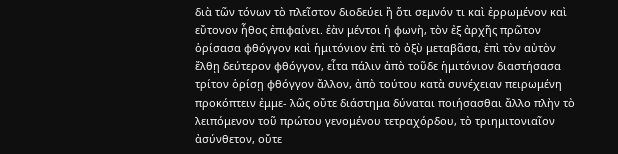διὰ τῶν τόνων τὸ πλεῖστον διοδεύει ἢ ὅτι σεμνόν τι καὶ ἐρρωμένον καὶ εὔτονον ἦθος ἐπιφαίνει. ἐὰν μέντοι ἡ φωνὴ, τὸν ἐξ ἀρχῆς πρῶτον ὁρίσασα φθόγγον καὶ ἡμιτόνιον ἐπὶ τὸ ὀξὺ μεταβᾶσα, ἐπὶ τὸν αὐτὸν ἔλθῃ δεύτερον φθόγγον, εἶτα πάλιν ἀπὸ τοῦδε ἡμιτόνιον διαστήσασα τρίτον ὁρίσῃ φθόγγον ἄλλον, ἀπὸ τούτου κατὰ συνέχειαν πειρωμένη προκόπτειν ἐμμε- λῶς οὔτε διάστημα δύναται ποιήσασθαι ἄλλο πλὴν τὸ λειπόμενον τοῦ πρώτου γενομένου τετραχόρδου, τὸ τριημιτονιαῖον ἀσύνθετον, οὔτε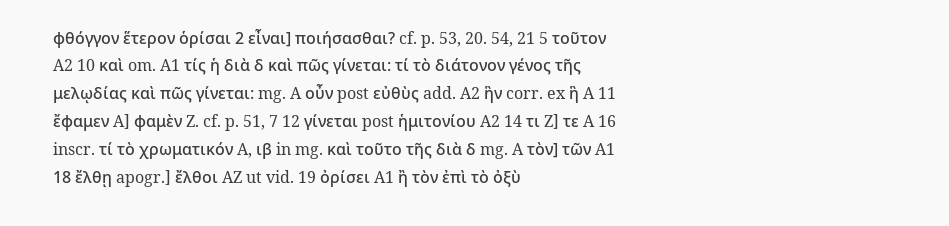φθόγγον ἕτερον ὁρίσαι 2 εἶναι] ποιήσασθαι? cf. p. 53, 20. 54, 21 5 τοῦτον A2 10 καὶ om. A1 τίς ἡ διὰ δ καὶ πῶς γίνεται: τί τὸ διάτονον γένος τῆς μελῳδίας καὶ πῶς γίνεται: mg. A οὖν post εὐθὺς add. A2 ἣν corr. ex ἣ A 11 ἔφαμεν A] φαμὲν Z. cf. p. 51, 7 12 γίνεται post ἡμιτονίου A2 14 τι Z] τε A 16 inscr. τί τὸ χρωματικόν A, ιβ in mg. καὶ τοῦτο τῆς διὰ δ mg. A τὸν] τῶν A1 18 ἔλθῃ apogr.] ἔλθοι AZ ut vid. 19 ὀρίσει A1 ἢ τὸν ἐπὶ τὸ ὀξὺ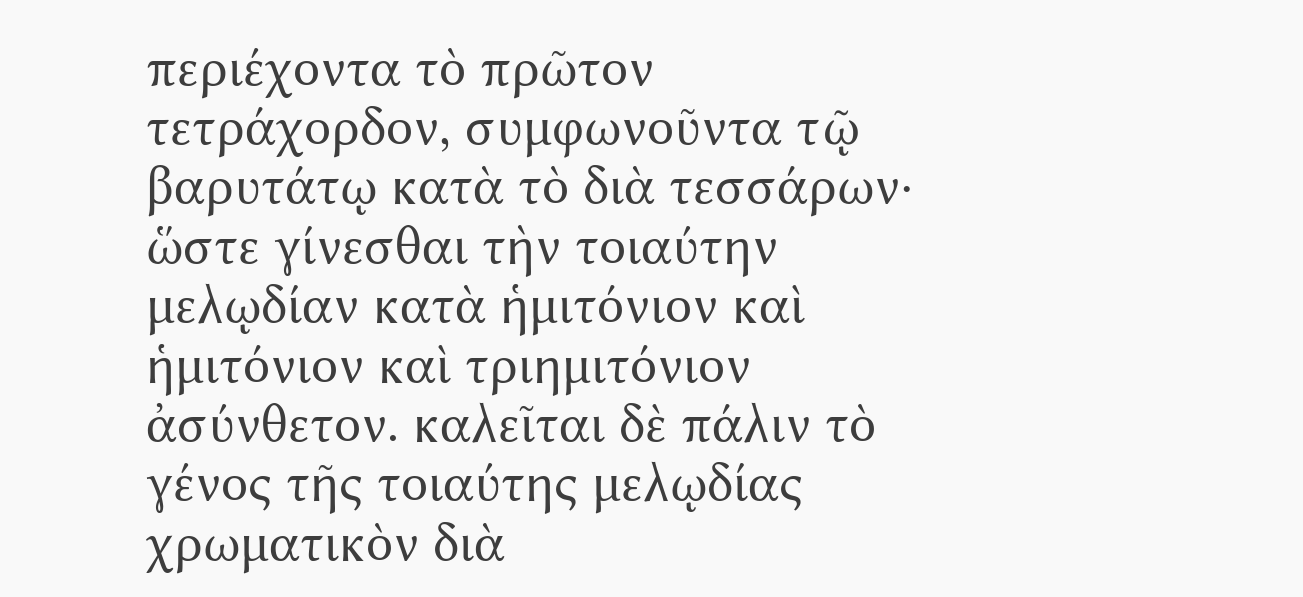περιέχοντα τὸ πρῶτον τετράχορδον, συμφωνοῦντα τῷ βαρυτάτῳ κατὰ τὸ διὰ τεσσάρων· ὥστε γίνεσθαι τὴν τοιαύτην μελῳδίαν κατὰ ἡμιτόνιον καὶ ἡμιτόνιον καὶ τριημιτόνιον ἀσύνθετον. καλεῖται δὲ πάλιν τὸ γένος τῆς τοιαύτης μελῳδίας χρωματικὸν διὰ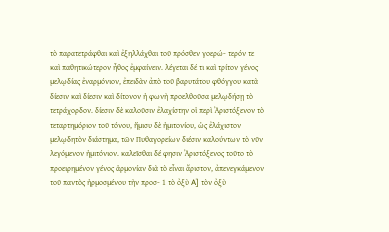τὸ παρατετράφθαι καὶ ἐξηλλάχθαι τοῦ πρόσθεν γοερώ- τερόν τε καὶ παθητικώτερον ἦθος ἐμφαίνειν. λέγεται δέ τι καὶ τρίτον γένος μελῳδίας ἐναρμόνιον, ἐπειδὰν ἀπὸ τοῦ βαρυτάτου φθόγγου κατὰ δίεσιν καὶ δίεσιν καὶ δίτονον ἡ φωνὴ προελθοῦσα μελῳδήσῃ τὸ τετράχορδον. δίεσιν δὲ καλοῦσιν ἐλαχίστην οἱ περὶ Ἀριστόξενον τὸ τεταρτημόριον τοῦ τόνου, ἥμισυ δὲ ἡμιτονίου, ὡς ἐλάχιστον μελῳδητὸν διάστημα, τῶν Πυθαγορείων διέσιν καλούντων τὸ νῦν λεγόμενον ἡμιτόνιον. καλεῖσθαι δέ φησιν Ἀριστόξενος τοῦτο τὸ προειρημένον γένος ἁρμονίαν διὰ τὸ εἶναι ἄριστον, ἀπενεγκάμενον τοῦ παντὸς ἡρμοσμένου τὴν προσ- 1 τὸ ὀξὺ A] τὸν ὀξὺ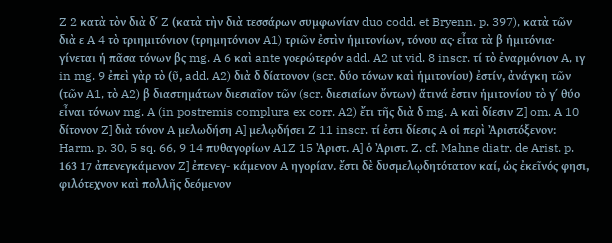Z 2 κατὰ τὸν διὰ δ΄ Z (κατὰ τὴν διὰ τεσσάρων συμφωνίαν duo codd. et Bryenn. p. 397), κατὰ τῶν διὰ ε A 4 τὸ τριημιτόνιον (τρημητόνιον A1) τριῶν ἐστὶν ἡμιτονίων, τόνου ας· εἶτα τὰ β ἡμιτόνια· γίνεται ἡ πᾶσα τόνων βς mg. A 6 καὶ ante γοερώτερόν add. A2 ut vid. 8 inscr. τί τὸ ἐναρμόνιον A, ιγ in mg. 9 ἐπεὶ γὰρ τὸ (ῦ, add. A2) διὰ δ δίατονον (scr. δύο τόνων καὶ ἡμιτονίου) ἐστίν, ἀνάγκη τῶν (τῶν A1, τὸ A2) β διαστημάτων διεσιαῖον τῶν (scr. διεσιαίων ὄντων) ἅτινά ἐστιν ἡμιτονίου τὸ γ΄ θύο εἶναι τόνων mg. A (in postremis complura ex corr. A2) ἔτι τῆς διὰ δ mg. A καὶ δίεσιν Z] om. A 10 δίτονον Z] διὰ τόνον A μελωδήση A] μελῳδήσει Z 11 inscr. τί ἐστι δίεσις A οἱ περὶ Ἀριστόξενον: Harm. p. 30, 5 sq. 66, 9 14 πυθαγορίων A1Z 15 Ἀριστ. A] ὁ Ἀριστ. Z. cf. Mahne diatr. de Arist. p. 163 17 ἀπενεγκάμενον Z] ἐπενεγ- κάμενον A ηγορίαν. ἔστι δὲ δυσμελῳδητότατον καί, ὡς ἐκεῖνός φησι, φιλότεχνον καὶ πολλῆς δεόμενον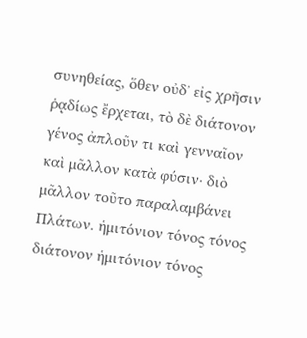συνηθείας, ὅθεν οὐδʼ εἰς χρῆσιν ῥᾳδίως ἔρχεται, τὸ δὲ διάτονον γένος ἀπλοῦν τι καὶ γενναῖον καὶ μᾶλλον κατὰ φύσιν· διὸ μᾶλλον τοῦτο παραλαμβάνει Πλάτων. ἡμιτόνιον τόνος τόνος διάτονον ἡμιτόνιον τόνος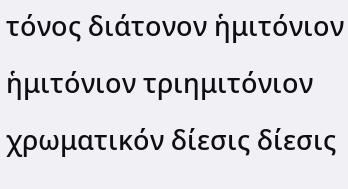τόνος διάτονον ἡμιτόνιον ἡμιτόνιον τριημιτόνιον χρωματικόν δίεσις δίεσις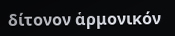δίτονον ἁρμονικόν